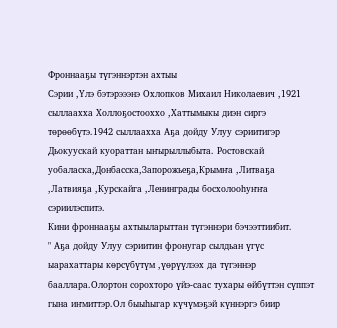Фроннааҕы түгэннэртэн ахтыы
Сэрии ,Үлэ бэтэрэээнэ Охлопков Михаил Николаевич ,1921 сыллаахха Холлоҕостооххо ,Хаттымыкы диэн сиргэ төрөөбүтэ.1942 сыллаахха Аҕа дойду Улуу сэриитигэр Дьокуускай куораттан ыҥырыллыбыта. Ростовскай уобаласка,Донбасска,Запорожьеҕа,Крымҥа ,Литваҕа ,Латвияҕа ,Курскайга ,Ленинграды босхолооһуҥҥа сэриилэспитэ.
Кини фроннааҕы ахтыыларыттан түгэннэри бэчээттиибит.
" Аҕа дойду Улуу сэриитин фронугар сылдьан үгүс ыарахаттары көрсүбүтүм ,үөрүүлээх да түгэннэр бааллара.Олортон сорохторо үйэ-саас тухары өйбүттэн сүппэт гына иҥмиттэр.Ол быыһыгар күчүмэҕэй күннэргэ биир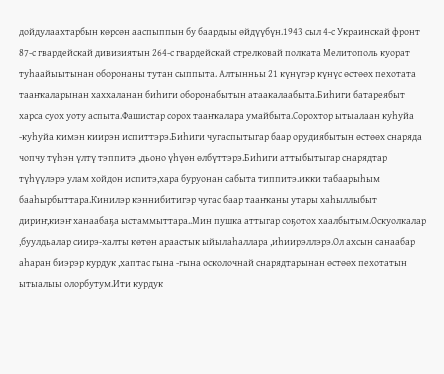дойдулаахтарбын көрсөн ааспыппын бу баардыы өйдүүбүн.1943 сыл 4-с Украинскай фронт 87-с гвардейскай дивизиятын 264-с гвардейскай стрелковай полката Мелитополь куорат туһаайыытынан оборонаны тутан сыппыта. Алтынньы 21 күнүгэр күнүс өстөөх пехотата тааҥкаларынан хаххаланан биһиги оборонабытын атаакалаабыта.Биһиги батареябыт харса суох уоту аспыта.Фашистар сорох тааҥкалара умайбыта.Сорохтор ытыалаан куһуйа -куһуйа кимэн киирэн испиттэрэ.Биһиги чугаспытыгар баар орудиябытын өстөөх снаряда чопчу түһэн үлтү тэппитэ ,дьоно үһүөн өлбүттэрэ.Биһиги аттыбытыгар снарядтар түһүүлэрэ улам хойдон испитэ,хара буруонан сабыта типпитэ.икки табаарыһым бааһырбыттара.Кинилэр кэннибитигэр чугас баар тааҥканы утары хаһыллыбыт дириҥ,киэҥ ханаабаҕа ыстаммыттара..Мин пушка аттыгар соҕотох хаалбытым.Оскуолкалар ,буулдьалар сиирэ-халты көтөн араастык ыйылаһаллара ,иһиирэллэрэ.Ол ахсын санаабар аһаран биэрэр курдук ,хаптас гына -гына осколочнай снарядтарынан өстөөх пехотатын ытыалыы олорбутум.Ити курдук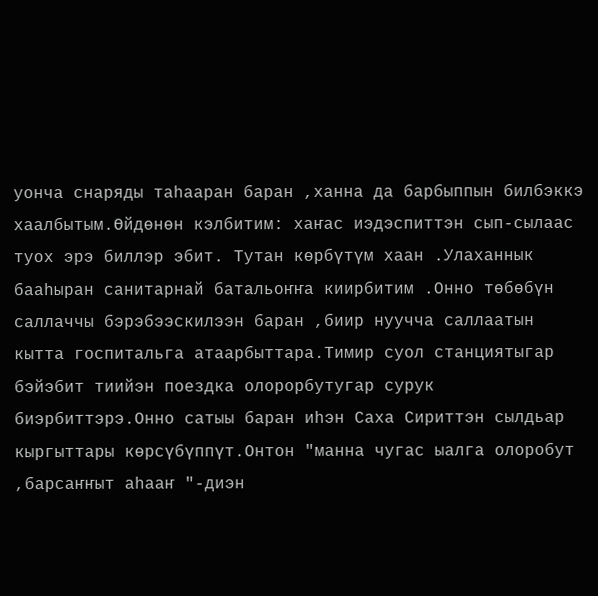уонча снаряды таһааран баран ,ханна да барбыппын билбэккэ хаалбытым.Өйдөнөн кэлбитим: хаҥас иэдэспиттэн сып-сылаас туох эрэ биллэр эбит. Тутан көрбүтүм хаан .Улаханнык бааһыран санитарнай батальоҥҥа киирбитим .Онно төбөбүн саллаччы бэрэбээскилээн баран ,биир нуучча саллаатын кытта госпитальга атаарбыттара.Тимир суол станциятыгар бэйэбит тиийэн поездка олорорбутугар сурук биэрбиттэрэ.Онно сатыы баран иһэн Саха Сириттэн сылдьар кыргыттары көрсүбүппүт.Онтон "манна чугас ыалга олоробут ,барсаҥҥыт аһааҥ "-диэн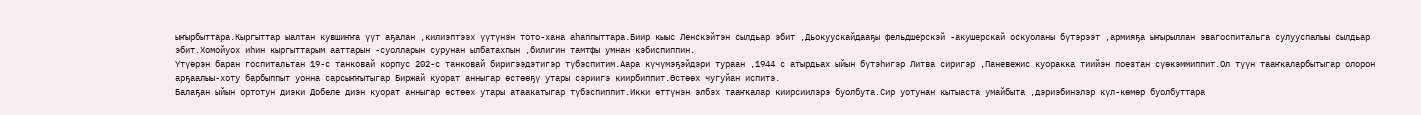ыҥырбыттара.Кыргыттар ыалтан кувшиҥҥа үүт аҕалан ,килиэптээх үүтүнэн тото-хана аһаппыттара.Биир кыыс Ленскэйтэн сылдьар эбит ,Дьокуускайдааҕы фельдшерскэй -акушерскай оскуоланы бүтэрээт ,армияҕа ыҥырыллан эвагоспитальга сулууспалыы сылдьар эбит.Хомойуох иһин кыргыттарым ааттарын -суолларын сурунан ылбатахпын ,билигин тамтфы умнан кэбиспиппин.
Үтүөрэн баран госпитальтан 19-с танковай корпус 202-с танковай биригээдэтигэр түбэспитим.Аара күчүмэҕэйдэри тураан ,1944 с атырдьах ыйын бүтэһигэр Литва сиригэр ,Паневежис куоракка тиийэн поезтан сүөкэммиппит.Ол түүн тааҥкаларбытыгар олорон арҕаалыы-хоту барбыппыт уонна сарсыҥҥытыгар Биржай куорат анныгар өстөөҕү утары сэриигэ киирбиппит.Өстөөх чугуйан испитэ.
Балаҕан ыйын ортотун диэки Добеле диэн куорат анныгар өстөөх утары атаакатыгар түбэспиппит.Икки өттүнэн элбэх тааҥкалар киирсиилэрэ буолбута.Сир уотунан кытыаста умайбыта ,дэриэбинэлэр күл-көмөр буолбуттара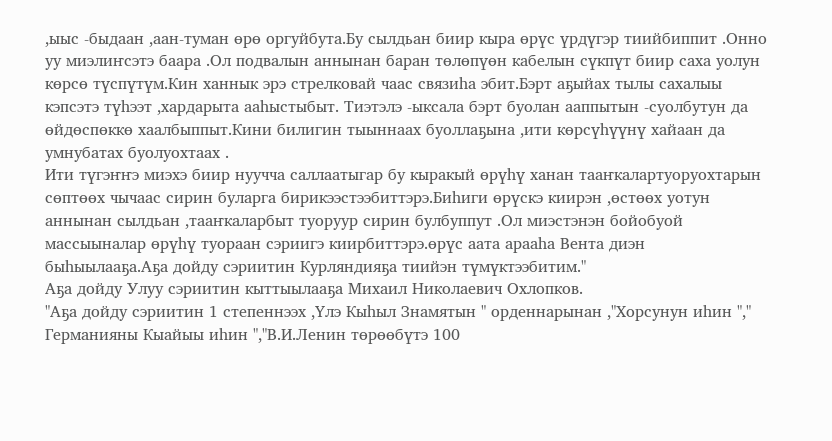,ыыс -быдаан ,аан-туман өрө оргуйбута.Бу сылдьан биир кыра өрүс үрдүгэр тиийбиппит .Онно уу миэлиҥсэтэ баара .Ол подвалын аннынан баран төлөпүөн кабелын сүкпүт биир саха уолун көрсө түспүтүм.Кин ханнык эрэ стрелковай чаас связиһа эбит.Бэрт аҕыйах тылы сахалыы кэпсэтэ түһээт ,хардарыта ааһыстыбыт. Тиэтэлэ -ыксала бэрт буолан ааппытын -суолбутун да өйдөспөккө хаалбыппыт.Кини билигин тыыннаах буоллаҕына ,ити көрсүһүүнү хайаан да умнубатах буолуохтаах .
Ити түгэҥҥэ миэхэ биир нуучча саллаатыгар бу кыракый өрүһү ханан тааҥкалартуоруохтарын сөптөөх чычаас сирин буларга бирикээстээбиттэрэ.Биһиги өрүскэ киирэн ,өстөөх уотун аннынан сылдьан ,тааҥкаларбыт туоруур сирин булбуппут .Ол миэстэнэн бойобуой массыыналар өрүһү туораан сэриигэ киирбиттэрэ.өрүс аата арааһа Вента диэн быһыылааҕа.Аҕа дойду сэриитин Курляндияҕа тиийэн түмүктээбитим."
Аҕа дойду Улуу сэриитин кыттыылааҕа Михаил Николаевич Охлопков.
"Аҕа дойду сэриитин 1 степеннээх ,Үлэ Кыһыл Знамятын " орденнарынан ,"Хорсунун иһин "," Германияны Кыайыы иһин ","В.И.Ленин төрөөбүтэ 100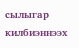сылыгар килбиэннээх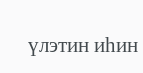үлэтин иһин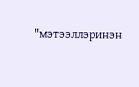"мэтээллэринэн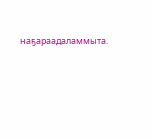наҕараадаламмыта.